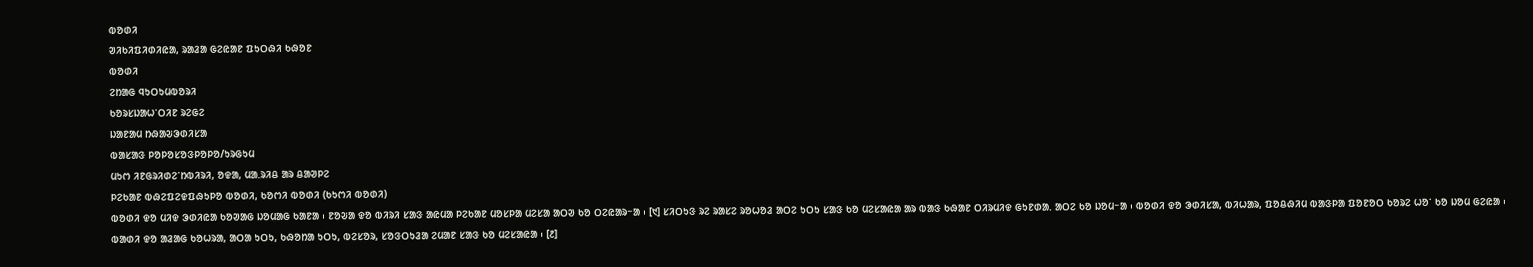ᱵᱚᱰᱤ
ᱣᱤᱠᱤᱯᱤᱰᱤᱭᱟ, ᱨᱟᱲᱟ ᱜᱮᱭᱟᱱ ᱯᱩᱛᱷᱤ ᱠᱷᱚᱱ
ᱵᱚᱰᱤ
ᱮᱴᱟᱜ ᱧᱩᱛᱩᱢᱵᱚᱨᱤ
ᱠᱚᱨᱥᱡᱟᱦᱸᱛᱤᱱ ᱨᱮᱜᱮ
ᱡᱟᱱᱟᱢ ᱴᱷᱟᱶᱳᱰᱤᱥᱟ
ᱵᱟᱥᱟᱝ ᱞᱚᱞᱚᱥᱚᱝᱞᱚᱞᱚ/ᱩᱨᱜᱩᱢ
ᱢᱩᱬ ᱤᱱᱜᱨᱤᱰᱮᱸᱴᱵᱤᱨᱤ, ᱚᱫᱟ, ᱢᱟ.ᱨᱤᱪ ᱟᱨ ᱪᱟᱣᱞᱮ
ᱞᱮᱠᱟᱱ ᱵᱷᱮᱯᱮᱫᱯᱷᱩᱞᱚ ᱵᱚᱰᱤ, ᱠᱚᱬᱤ ᱵᱚᱰᱤ (ᱠᱩᱬᱤ ᱵᱚᱰᱤ)
ᱵᱚᱰᱤ ᱫᱚ ᱢᱤᱫ ᱳᱰᱤᱭᱟ ᱠᱚᱣᱟᱜ ᱡᱚᱢᱟᱜ ᱠᱟᱱᱟ ᱾ ᱱᱚᱶᱟ ᱫᱚ ᱵᱤᱨᱤ ᱥᱟᱝ ᱟᱭᱢᱟ ᱞᱮᱠᱟᱱ ᱢᱚᱥᱞᱟ ᱢᱮᱥᱟ ᱟᱛᱣ ᱠᱚ ᱛᱮᱭᱟᱨᱻᱟ ᱾ [᱑] ᱥᱤᱛᱩᱝ ᱨᱮ ᱨᱟᱥᱮ ᱨᱚᱦᱚᱲ ᱟᱛᱮ ᱩᱛᱩ ᱥᱟᱝ ᱠᱚ ᱢᱮᱥᱟᱭᱟ ᱟᱨ ᱵᱟᱝ ᱠᱷᱟᱱ ᱛᱤᱨᱢᱤᱫ ᱜᱩᱱᱰᱟ. ᱟᱛᱮ ᱠᱚ ᱡᱚᱢᱻᱟ ᱾ ᱵᱚᱰᱤ ᱫᱚ ᱳᱰᱤᱥᱟ, ᱵᱤᱦᱟᱨ, ᱯᱚᱪᱷᱤᱢ ᱵᱟᱝᱞᱟ ᱯᱚᱱᱚᱛ ᱠᱚᱨᱮ ᱦᱚᱸ ᱠᱚ ᱡᱚᱢ ᱜᱮᱭᱟ ᱾ ᱵᱟᱰᱤ ᱫᱚ ᱟᱲᱟᱜ ᱠᱚᱦᱨᱟ, ᱟᱛᱟ ᱩᱛᱩ, ᱠᱷᱚᱴᱟ ᱩᱛᱩ, ᱵᱮᱥᱚᱨ, ᱥᱚᱝᱛᱩᱲᱟ ᱮᱢᱟᱱ ᱥᱟᱝ ᱠᱚ ᱢᱮᱥᱟᱭᱟ ᱾ [᱒]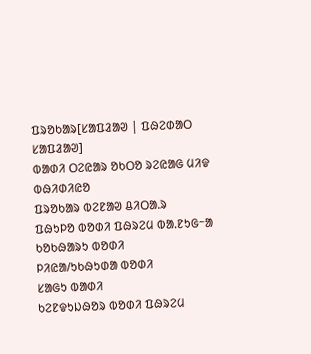ᱯᱨᱚᱠᱟᱨ[ᱥᱟᱯᱲᱟᱣ | ᱯᱷᱮᱰᱟᱛ ᱥᱟᱯᱲᱟᱣ]
ᱵᱟᱰᱤ ᱛᱮᱭᱟᱨ ᱚᱠᱛᱚ ᱨᱮᱭᱟᱜ ᱢᱤᱫ ᱵᱷᱤᱰᱤᱭᱚ
ᱯᱨᱚᱠᱟᱨ ᱵᱮᱱᱟᱣ ᱪᱤᱛᱟ.ᱨ
ᱯᱷᱩᱞᱚ ᱵᱚᱰᱤ ᱯᱷᱨᱮᱢ ᱵᱟ.ᱱᱩᱜᱻᱟ
ᱠᱚᱠᱷᱟᱨᱩ ᱵᱚᱰᱤ
ᱞᱤᱭᱟ/ᱩᱠᱷᱩᱰᱟ ᱵᱚᱰᱤ
ᱥᱟᱜᱩ ᱵᱟᱰᱤ
ᱠᱮᱱᱫᱩᱡᱷᱚᱨ ᱵᱚᱰᱤ ᱯᱷᱨᱮᱢ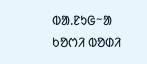ᱵᱟ.ᱱᱩᱜᱻᱟ
ᱠᱚᱬᱤ ᱵᱚᱰᱤ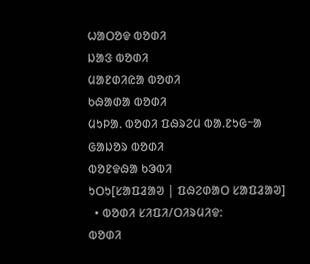ᱦᱟᱛᱚᱫ ᱵᱚᱰᱤ
ᱡᱟᱝ ᱵᱚᱰᱤ
ᱢᱟᱱᱰᱤᱭᱟ ᱵᱚᱰᱤ
ᱠᱷᱟᱰᱟ ᱵᱚᱰᱤ
ᱢᱩᱞᱟ. ᱵᱚᱰᱤ ᱯᱷᱨᱮᱢ ᱵᱟ.ᱱᱩᱜᱻᱟ
ᱜᱟᱡᱚᱨ ᱵᱚᱰᱤ
ᱵᱚᱱᱫᱷᱟ ᱠᱳᱵᱤ
ᱩᱛᱩ[ᱥᱟᱯᱲᱟᱣ | ᱯᱷᱮᱰᱟᱛ ᱥᱟᱯᱲᱟᱣ]
  • ᱵᱚᱰᱤ ᱥᱤᱯᱤ/ᱛᱤᱨᱢᱤᱫ:
ᱵᱚᱰᱤ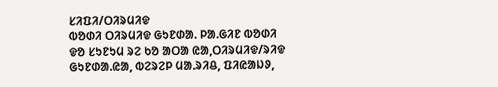ᱥᱤᱯᱤ/ᱛᱤᱨᱢᱤᱫ
ᱵᱚᱰᱤ ᱛᱤᱨᱢᱤᱫ ᱜᱩᱱᱰᱟ. ᱞᱟ.ᱜᱤᱱ ᱵᱚᱰᱤ ᱫᱚ ᱥᱩᱱᱩᱢ ᱨᱮ ᱠᱚ ᱟᱛᱟ ᱭᱟ,ᱛᱤᱨᱢᱤᱫ/ᱨᱤᱫ ᱜᱩᱱᱰᱟ.ᱭᱟ, ᱵᱮᱨᱮᱞ ᱢᱟ.ᱨᱤᱪ, ᱯᱤᱭᱟᱡᱽ,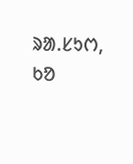ᱨᱟ.ᱥᱩᱬ, ᱠᱚ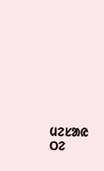ᱢᱮᱥᱟᱭ ᱛᱮ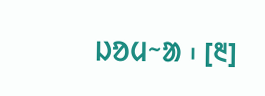ᱡᱚᱢᱻᱟ ᱾ [᱓]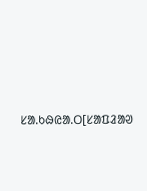ᱥᱟ.ᱠᱷᱭᱟ.ᱛ[ᱥᱟᱯᱲᱟᱣ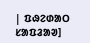| ᱯᱷᱮᱰᱟᱛ ᱥᱟᱯᱲᱟᱣ]